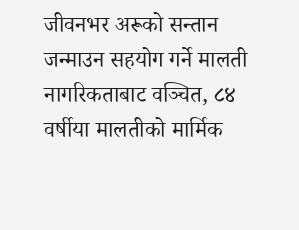जीवनभर अरूको सन्तान जन्माउन सहयोग गर्ने मालती नागरिकताबाट वञ्चित, ८४ वर्षीया मालतीको मार्मिक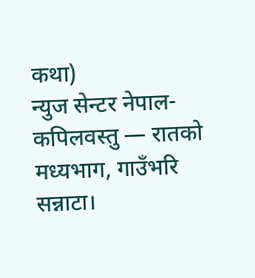कथा)
न्युज सेन्टर नेपाल-
कपिलवस्तु — रातको मध्यभाग, गाउँभरि सन्नाटा।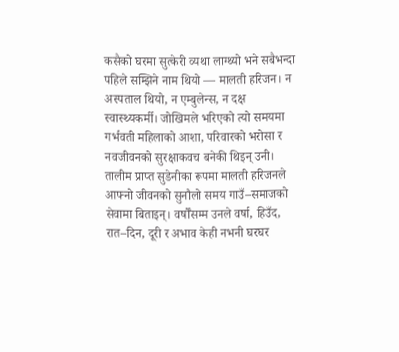कसैको घरमा सुत्केरी व्यथा लाग्थ्यो भने सबैभन्दा पहिले सम्झिने नाम थियो — मालती हरिजन। न अस्पताल थियो, न एम्बुलेन्स, न दक्ष स्वास्थ्यकर्मी। जोखिमले भरिएको त्यो समयमा गर्भवती महिलाको आशा, परिवारको भरोसा र नवजीवनको सुरक्षाकवच बनेकी थिइन् उनी।
तालीम प्राप्त सुडेनीका रूपमा मालती हरिजनले आफ्नो जीवनको सुनौलो समय गाउँ–समाजको सेवामा बिताइन्। वर्षौँसम्म उनले वर्षा, हिउँद, रात–दिन, दूरी र अभाव केही नभनी घरघर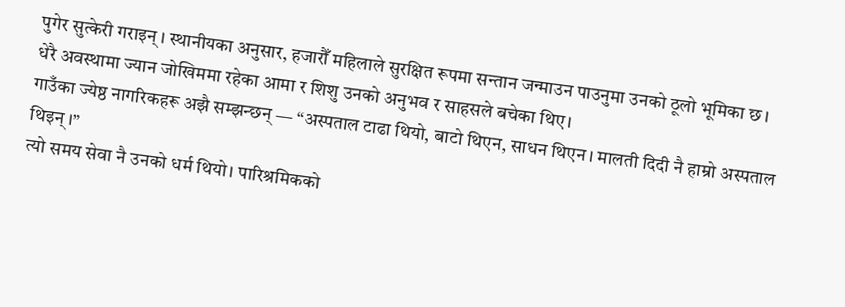पुगेर सुत्केरी गराइन्। स्थानीयका अनुसार, हजारौँ महिलाले सुरक्षित रूपमा सन्तान जन्माउन पाउनुमा उनको ठूलो भूमिका छ। धेरै अवस्थामा ज्यान जोखिममा रहेका आमा र शिशु उनको अनुभव र साहसले बचेका थिए।
गाउँका ज्येष्ठ नागरिकहरू अझै सम्झन्छन् — “अस्पताल टाढा थियो, बाटो थिएन, साधन थिएन। मालती दिदी नै हाम्रो अस्पताल थिइन्।”
त्यो समय सेवा नै उनको धर्म थियो। पारिश्रमिकको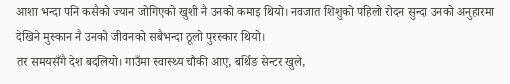आशा भन्दा पनि कसैको ज्यान जोगिएको खुशी नै उनको कमाइ थियो। नवजात शिशुको पहिलो रोदन सुन्दा उनको अनुहारमा देखिने मुस्कान नै उनको जीवनको सबैभन्दा ठूलो पुरस्कार थियो।
तर समयसँगै देश बदलियो। गाउँमा स्वास्थ्य चौकी आए, बर्थिङ सेन्टर खुले,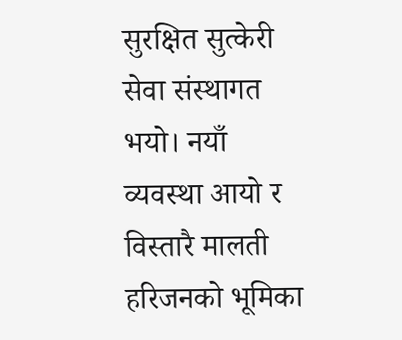सुरक्षित सुत्केरी सेवा संस्थागत भयो। नयाँ व्यवस्था आयो र विस्तारै मालती हरिजनको भूमिका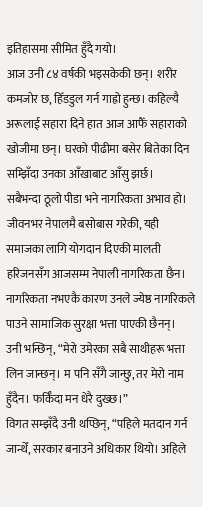इतिहासमा सीमित हुँदै गयो।
आज उनी ८४ वर्षकी भइसकेकी छन्। शरीर कमजोर छ, हिँडडुल गर्न गाह्रो हुन्छ। कहिल्यै अरूलाई सहारा दिने हात आज आफैँ सहाराको खोजीमा छन्। घरको पीढीमा बसेर बितेका दिन सम्झिँदा उनका आँखाबाट आँसु झर्छ।
सबैभन्दा ठूलो पीडा भने नागरिकता अभाव हो। जीवनभर नेपालमै बसोबास गरेकी, यही समाजका लागि योगदान दिएकी मालती हरिजनसँग आजसम्म नेपाली नागरिकता छैन। नागरिकता नभएकै कारण उनले ज्येष्ठ नागरिकले पाउने सामाजिक सुरक्षा भत्ता पाएकी छैनन्।
उनी भन्छिन्, “मेरो उमेरका सबै साथीहरू भत्ता लिन जान्छन्। म पनि सँगै जान्छु, तर मेरो नाम हुँदैन। फर्किँदा मन धेरै दुख्छ।”
विगत सम्झँदै उनी थप्छिन्, “पहिले मतदान गर्न जान्थेँ, सरकार बनाउने अधिकार थियो। अहिले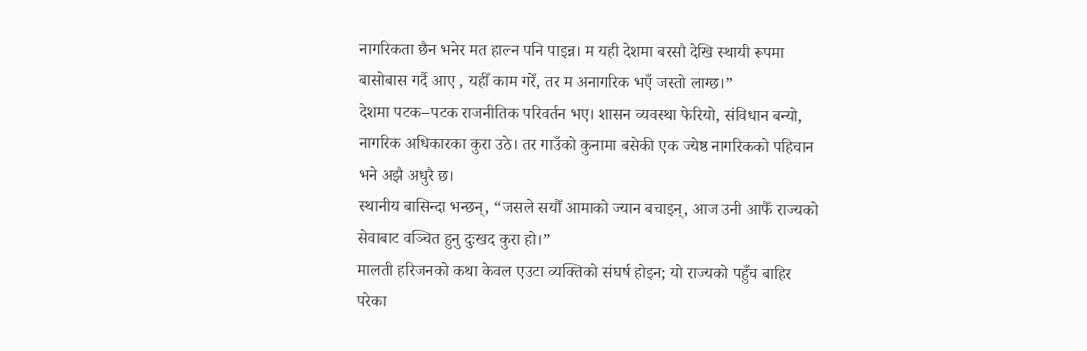नागरिकता छैन भनेर मत हाल्न पनि पाइन्न। म यही देशमा बरसौ देखि स्थायी रूपमा बासोबास गर्दै आए , यहीँ काम गरेँ, तर म अनागरिक भएँ जस्तो लाग्छ।”
देशमा पटक–पटक राजनीतिक परिवर्तन भए। शासन व्यवस्था फेरियो, संविधान बन्यो, नागरिक अधिकारका कुरा उठे। तर गाउँको कुनामा बसेकी एक ज्येष्ठ नागरिकको पहिचान भने अझै अधुरै छ।
स्थानीय बासिन्दा भन्छन्, “जसले सयौँ आमाको ज्यान बचाइन्, आज उनी आफैँ राज्यको सेवाबाट वञ्चित हुनु दुःखद कुरा हो।”
मालती हरिजनको कथा केवल एउटा व्यक्तिको संघर्ष होइन; यो राज्यको पहुँच बाहिर परेका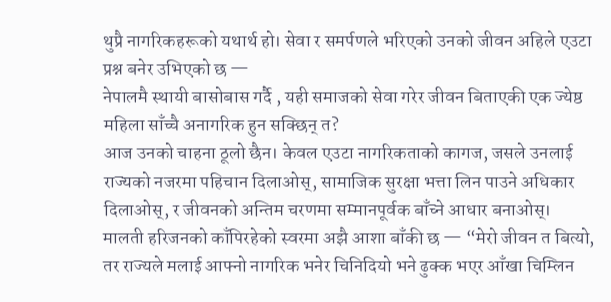थुप्रै नागरिकहरूको यथार्थ हो। सेवा र समर्पणले भरिएको उनको जीवन अहिले एउटा प्रश्न बनेर उभिएको छ —
नेपालमै स्थायी बासोबास गर्दै , यही समाजको सेवा गरेर जीवन बिताएकी एक ज्येष्ठ महिला साँच्चै अनागरिक हुन सक्छिन् त?
आज उनको चाहना ठूलो छैन। केवल एउटा नागरिकताको कागज, जसले उनलाई राज्यको नजरमा पहिचान दिलाओस्, सामाजिक सुरक्षा भत्ता लिन पाउने अधिकार दिलाओस्, र जीवनको अन्तिम चरणमा सम्मानपूर्वक बाँच्ने आधार बनाओस्।
मालती हरिजनको काँपिरहेको स्वरमा अझै आशा बाँकी छ — “मेरो जीवन त बित्यो, तर राज्यले मलाई आफ्नो नागरिक भनेर चिनिदियो भने ढुक्क भएर आँखा चिम्लिन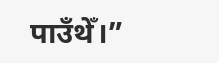पाउँथेँ।”